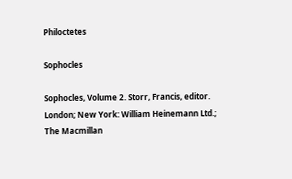Philoctetes

Sophocles

Sophocles, Volume 2. Storr, Francis, editor. London; New York: William Heinemann Ltd.; The Macmillan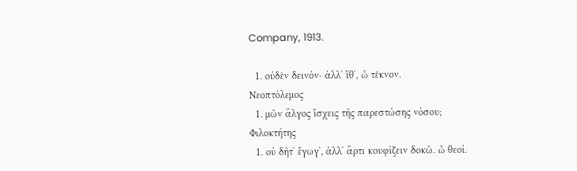Company, 1913.

  1. οὐδὲν δεινόν· ἀλλʼ ἴθʼ, ὦ τέκνον.
Νεοπτόλεμος
  1. μῶν ἄλγος ἴσχεις τῆς παρεστώσης νόσου;
Φιλοκτήτης
  1. οὐ δῆτʼ ἔγωγʼ, ἀλλʼ ἄρτι κουφίζειν δοκῶ. ὦ θεοί.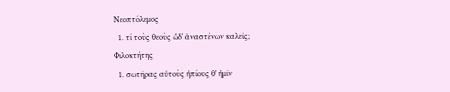Νεοπτόλεμος
  1. τί τοὺς θεοὺς ὧδʼ ἀναστένων καλεῖς;
Φιλοκτήτης
  1. σωτῆρας αὐτοὺς ἠπίους θʼ ἡμῖν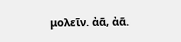μολεῖν. ἀᾶ, ἀᾶ.